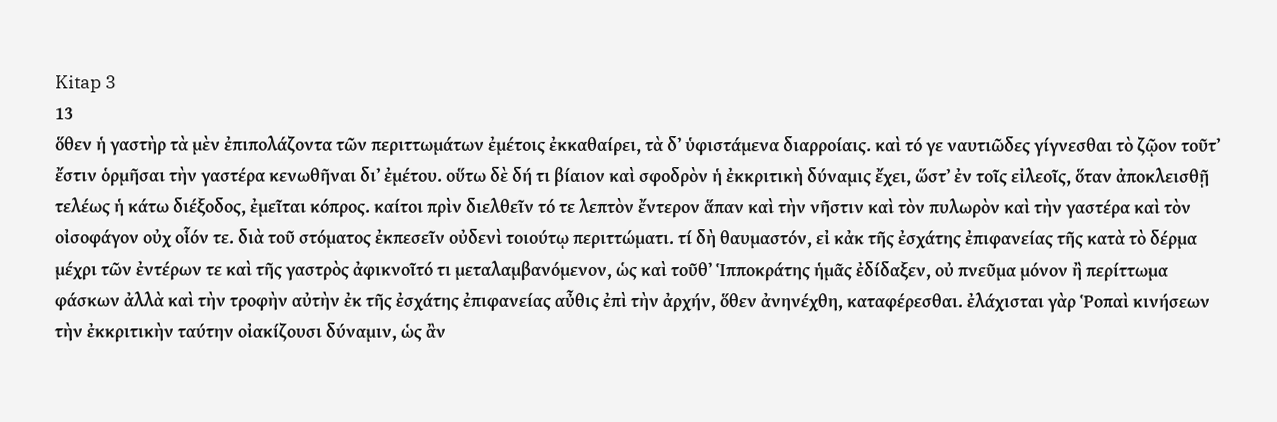Kitap 3
13
ὅθεν ἡ γαστὴρ τὰ μὲν ἐπιπολάζοντα τῶν περιττωμάτων ἐμέτοις ἐκκαθαίρει, τὰ δʼ ὑφιστάμενα διαρροίαις. καὶ τό γε ναυτιῶδες γίγνεσθαι τὸ ζῷον τοῦτʼ ἔστιν ὁρμῆσαι τὴν γαστέρα κενωθῆναι διʼ ἐμέτου. οὕτω δὲ δή τι βίαιον καὶ σφοδρὸν ἡ ἐκκριτικὴ δύναμις ἔχει, ὥστʼ ἐν τοῖς εἰλεοῖς, ὅταν ἀποκλεισθῇ τελέως ἡ κάτω διέξοδος, ἐμεῖται κόπρος. καίτοι πρὶν διελθεῖν τό τε λεπτὸν ἔντερον ἅπαν καὶ τὴν νῆστιν καὶ τὸν πυλωρὸν καὶ τὴν γαστέρα καὶ τὸν οἰσοφάγον οὐχ οἷόν τε. διὰ τοῦ στόματος ἐκπεσεῖν οὐδενὶ τοιούτῳ περιττώματι. τί δὴ θαυμαστόν, εἰ κἀκ τῆς ἐσχάτης ἐπιφανείας τῆς κατὰ τὸ δέρμα μέχρι τῶν ἐντέρων τε καὶ τῆς γαστρὸς ἀφικνοῖτό τι μεταλαμβανόμενον, ὡς καὶ τοῦθʼ Ἱπποκράτης ἡμᾶς ἐδίδαξεν, οὐ πνεῦμα μόνον ἢ περίττωμα φάσκων ἀλλὰ καὶ τὴν τροφὴν αὐτὴν ἐκ τῆς ἐσχάτης ἐπιφανείας αὖθις ἐπὶ τὴν ἀρχήν, ὅθεν ἀνηνέχθη, καταφέρεσθαι. ἐλάχισται γὰρ Ῥοπαὶ κινήσεων τὴν ἐκκριτικὴν ταύτην οἰακίζουσι δύναμιν, ὡς ἂν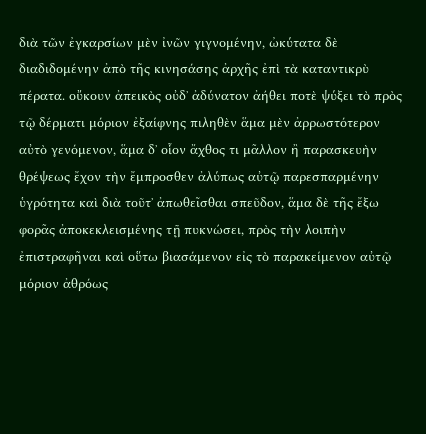διὰ τῶν ἐγκαρσίων μὲν ἰνῶν γιγνομένην, ὠκύτατα δὲ διαδιδομένην ἀπὸ τῆς κινησάσης ἀρχῆς ἐπὶ τὰ καταντικρὺ πέρατα. οὔκουν ἀπεικὸς οὐδʼ ἀδύνατον ἀήθει ποτὲ ψύξει τὸ πρὸς τῷ δέρματι μόριον ἐξαίφνης πιληθὲν ἅμα μὲν ἀρρωστότερον αὐτὸ γενόμενον, ἅμα δʼ οἷον ἄχθος τι μᾶλλον ἢ παρασκευὴν θρέψεως ἔχον τὴν ἔμπροσθεν ἀλύπως αὐτῷ παρεσπαρμένην ὑγρότητα καὶ διὰ τοῦτʼ ἀπωθεῖσθαι σπεῦδον, ἅμα δὲ τῆς ἔξω φορᾶς ἀποκεκλεισμένης τῇ πυκνώσει, πρὸς τὴν λοιπὴν ἐπιστραφῆναι καὶ οὕτω βιασάμενον εἰς τὸ παρακείμενον αὐτῷ μόριον ἀθρόως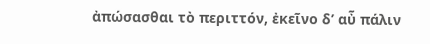ἀπώσασθαι τὸ περιττόν, ἐκεῖνο δʼ αὖ πάλιν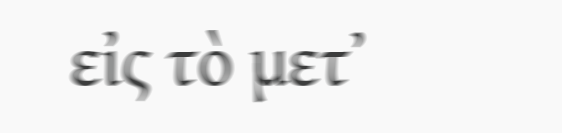εἰς τὸ μετʼ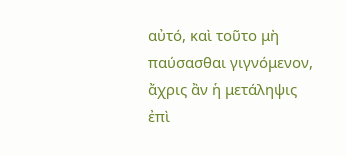αὐτό, καὶ τοῦτο μὴ παύσασθαι γιγνόμενον, ἄχρις ἂν ἡ μετάληψις ἐπὶ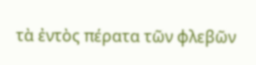τὰ ἐντὸς πέρατα τῶν φλεβῶν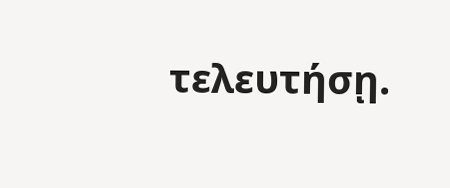τελευτήσῃ.